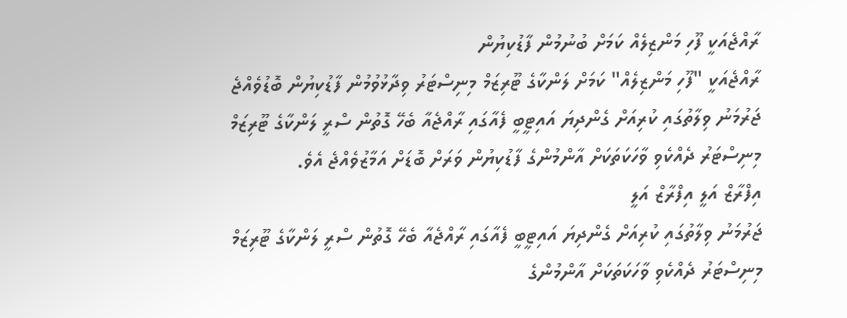ރާއްޖެއަކީ ފޫހި މަންޒިލެއް ކަމަށް ބުނުމުން ފާޑުކިޔުން
ރާއްޖެއަކީ "ފޫހި މަންޒިލެއް" ކަމަށް ލަންކާގެ ޓޫރިޒަމް މިނިސްޓަރު ވިދާޅުވުމުން ފާޑުކިޔުން ބޮޑުވެއްޖެ
ޖަރުމަނު ވިލާތުގައި ކުރިއަށް ގެންދިޔަ އައިޓީބީ ފެއާގައި ރާއްޖެއާ ބެހޭ ގޮތުން ސްރީ ލަންކާގެ ޓޫރިޒަމް މިނިސްޓަރު ދެއްކެވި ވާހަކަތަކަށް އާންމުންގެ ފާޑުކިޔުން ވަރަށް ބޮޑަށް އަމާޒުވެއްޖެ އެވެ.
އިފްރާޒް އަލީ އިފްރާޒް އަލީ
ޖަރުމަނު ވިލާތުގައި ކުރިއަށް ގެންދިޔަ އައިޓީބީ ފެއާގައި ރާއްޖެއާ ބެހޭ ގޮތުން ސްރީ ލަންކާގެ ޓޫރިޒަމް މިނިސްޓަރު ދެއްކެވި ވާހަކަތަކަށް އާންމުންގެ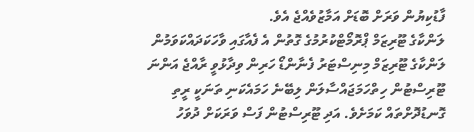ފާޑުކިޔުން ވަރަށް ބޮޑަށް އަމާޒުވެއްޖެ އެވެ.
ލަންކާގެ ޓޫރިޒަމް ޕްރޮމޯޓްކުރުމުގެ ގޮތުން އެ ފެއާގައި ވާހަކަދައްކަވަމުން ލަންކާގެ ޓޫރިޒަމް މިނިސްޓަރު ފެނާންޑޯ ހަރިން ވިދާޅުވީ ރާއްޖެ އަންނަ ޓޫރިސްޓުން ހިތްހަމަޖައްސާލަން ލިބޭނެ ހަމައެކަނި ތަނަކީ ރީތި ގޮނޑުދޮށްތައް ކަމަށެވެ. އަދި ޓޫރިސްޓުން ފަސް ވަރަކަށް ދުވަހު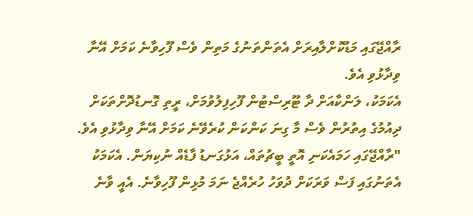ރާއްޖޭގައި މަޑުކޮށްލާއިރަށް އެތަންތަނުގެ މަތިން ވެސް ފޫހިވާނެ ކަމަށް އޭނާ ވިދާޅުވި އެވެ.
އެކަމަކު، ލަންކާއަށް ދާ ޓޫރިސްޓުން ފޫހިފިލުވުމަށް، ރީތި ގޮނޑުދޮށްތަކަށް ދިއުމުގެ އިތުރުން ވެސް މާ ގިނަ ކަންކަން ކުރެވޭނެ ކަމަށް އޭނާ ވިދާޅުވި އެވެ.
"ރާއްޖޭގައި ހަމައެކަނި އޮތީ ބީޗުތައް، އަޅުގަނޑު ފާޑެއް ނުކިޔަން. އެކަމަކު އެތަނުގައި ފަސް ވަރަކަށް ދުވަހު ހުރެއްޖެ ނަމަ މުޅިން ފޫހިވާނެ. އެއީ ވާނެ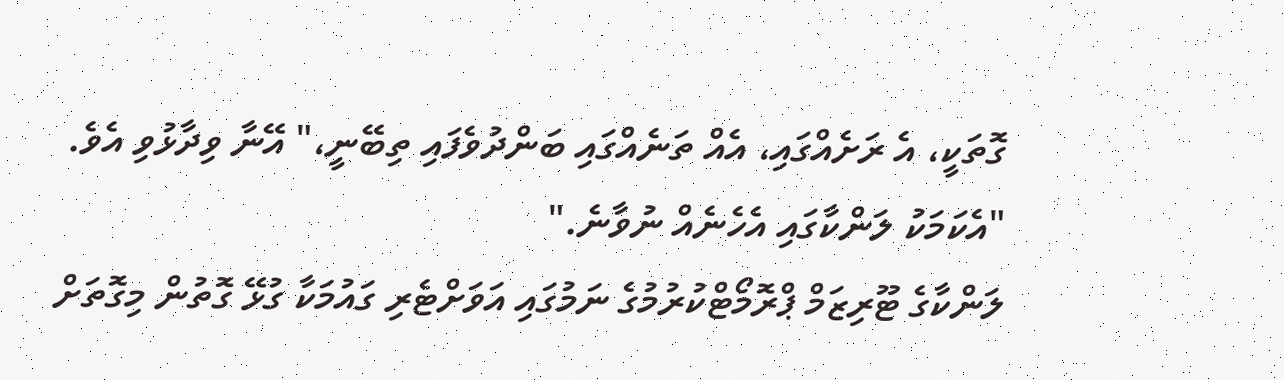ގޮތަކީ، އެ ރަށެއްގައި، އެއް ތަނެއްގައި ބަންދުވެފައި ތިބޭނީ،" އޭނާ ވިދާޅުވި އެވެ.
"އެކަމަކު ލަންކާގައި އެހެނެއް ނުވާނެ."
ލަންކާގެ ޓޫރިޒަމް ޕްރޮމޯޓްކުރުމުގެ ނަމުގައި އަވަށްޓެރި ގައުމަކާ ގުޅޭ ގޮތުން މިގޮތަށް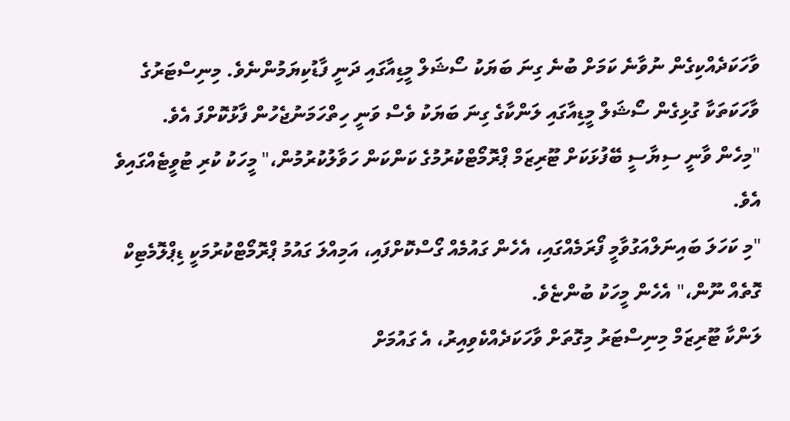ވާހަކަދެއްކިގެން ނުވާނެ ކަމަށް ބުނެ ގިނަ ބަޔަކު ސޯޝަލް މީޑިއާގައި ދަނީ ފާޑުކިޔަމުންނެވެ. މިނިސްޓަރުގެ ވާހަކަތަކާ ގުޅިގެން ސޯޝަލް މީޑިއާގައި ލަންކާގެ ގިނަ ބަޔަކު ވެސް ވަނީ ހިތްހަމަނުޖެހުން ފާޅުކޮށްފަ އެވެ.
"މިހެން ވާނީ ސިޔާސީ ބޭފުޅަކަށް ޓޫރިޒަމް ޕްރޮމޯޓްކުރުމުގެ ކަންކަން ހަވާލުކުރުމުން،" މީހަކު ކުރި ޓުވީޓެއްގައިވެ އެވެ.
"މި ކަހަލަ ބައިނަލްއަގުވާމީ ފޯރަމެއްގައި، އެހެން ގައުމެއް ގޯސްކޮށްފައި، އަމިއްލަ ގައުމު ޕްރޮމޯޓްކުރުމަކީ ޑިޕްލޮމެޓިކް ގޮތެއް ނޫން،" އެހެން މީހަކު ބުންޏެވެ.
ލަންކާ ޓޫރިޒަމް މިނިސްޓަރު މިގޮތަށް ވާހަކަދެއްކެވިއިރު، އެ ގައުމަށް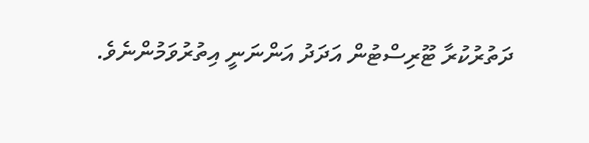ދަތުރުކުރާ ޓޫރިސްޓުން އަދަދު އަންނަނީ އިތުރުވަމުންނެވެ.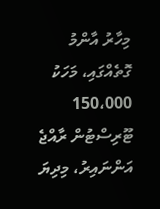މިހާރު އާންމު ގޮތެއްގައި، މަހަކު 150،000 ޓޫރިސްޓުން ރާއްޖެ އަންނައިރު، މިދިޔަ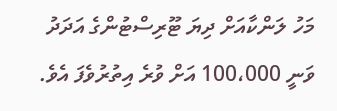މަހު ލަންކާއަށް ދިޔަ ޓޫރިސްޓުންގެ އަދަދު ވަނީ 100،000 އަށް ވުރެ އިތުރުވެފަ އެވެ.